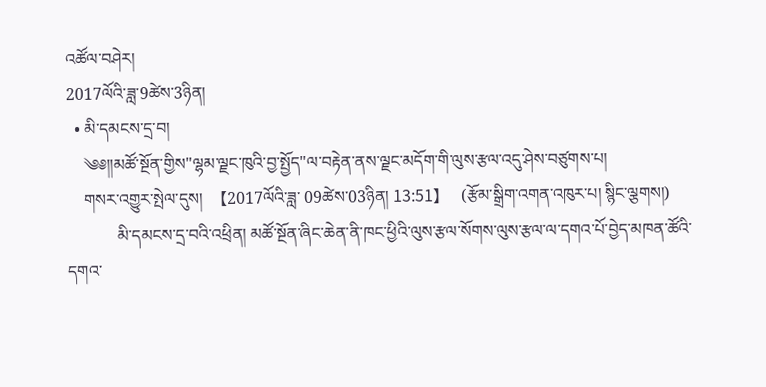འཚོལ་བཤེར།
2017ལོའི་ཟླ་9ཚེས་3ཉིན།
  • མི་དམངས་དྲ་བ།
    ༄༅།།མཚོ་སྔོན་གྱིས"ལྷམ་ལྗང་ཁུའི་བྱ་སྤྱོད"ལ་བརྟེན་ནས་ལྗང་མདོག་གི་ལུས་རྩལ་འདུ་ཤེས་བཙུགས་པ།
    གསར་འགྱུར་སྤེལ་དུས།  【2017ལོའི་ཟླ་ 09ཚེས་03ཉིན། 13:51】   (རྩོམ་སྒྲིག་འགན་འཁུར་པ། སྙིང་ལྕགས།)
            མི་དམངས་དྲ་བའི་འཕྲིན། མཚོ་སྔོན་ཞིང་ཆེན་ནི་ཁང་ཕྱིའི་ལུས་རྩལ་སོགས་ལུས་རྩལ་ལ་དགའ་པོ་བྱེད་མཁན་ཚོའི་དགའ་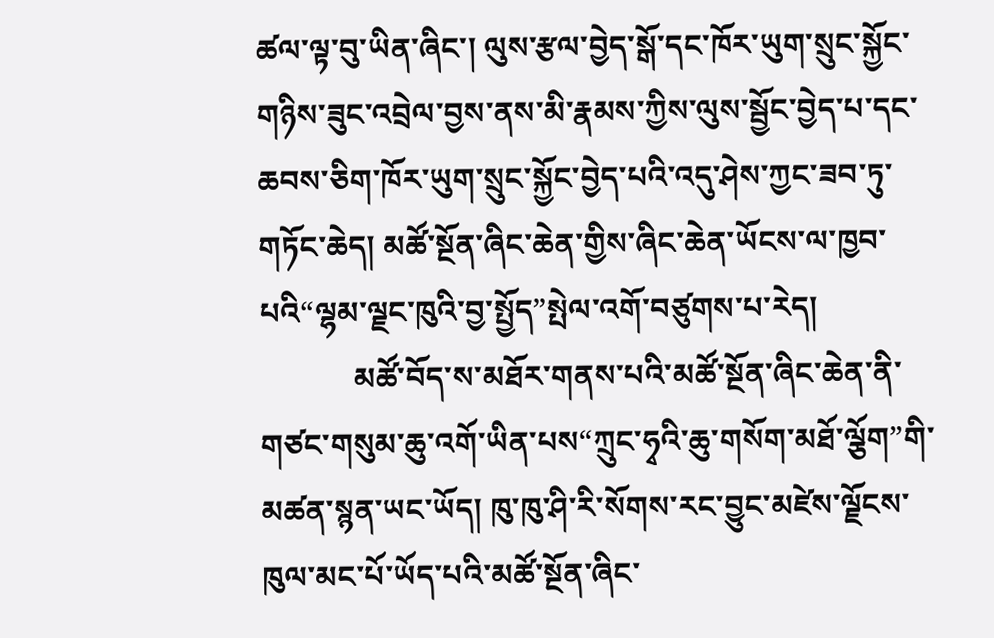ཚལ་ལྟ་བུ་ཡིན་ཞིང་། ལུས་རྩལ་བྱེད་སྒོ་དང་ཁོར་ཡུག་སྲུང་སྐྱོང་གཉིས་ཟུང་འབྲེལ་བྱས་ནས་མི་རྣམས་ཀྱིས་ལུས་སྦྱོང་བྱེད་པ་དང་ཆབས་ཅིག་ཁོར་ཡུག་སྲུང་སྐྱོང་བྱེད་པའི་འདུ་ཤེས་ཀྱང་ཟབ་ཏུ་གཏོང་ཆེད། མཚོ་སྔོན་ཞིང་ཆེན་གྱིས་ཞིང་ཆེན་ཡོངས་ལ་ཁྱབ་པའི“ལྷམ་ལྗང་ཁུའི་བྱ་སྤྱོད”སྤེལ་འགོ་བཙུགས་པ་རེད།
            མཚོ་བོད་ས་མཐོར་གནས་པའི་མཚོ་སྔོན་ཞིང་ཆེན་ནི་གཙང་གསུམ་ཆུ་འགོ་ཡིན་པས“ཀྲུང་ཧྭའི་ཆུ་གསོག་མཐོ་ལྕོག”གི་མཚན་སྙན་ཡང་ཡོད། ཁུ་ཁུ་ཤི་རི་སོགས་རང་བྱུང་མཛེས་ལྗོངས་ཁུལ་མང་པོ་ཡོད་པའི་མཚོ་སྔོན་ཞིང་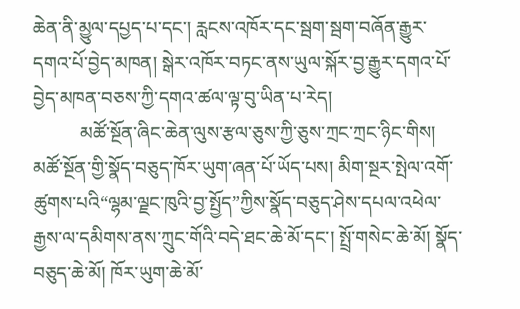ཆེན་ནི་མྱུལ་དཔྱད་པ་དང་། རླངས་འཁོར་དང་སྦག་སྦག་བཞོན་རྒྱུར་དགའ་པོ་བྱེད་མཁན། སྒེར་འཁོར་བཏང་ནས་ཡུལ་སྐོར་བྱ་རྒྱུར་དགའ་པོ་བྱེད་མཁན་བཅས་ཀྱི་དགའ་ཚལ་ལྟ་བུ་ཡིན་པ་རེད།
          མཚོ་སྔོན་ཞིང་ཆེན་ལུས་རྩལ་ཅུས་ཀྱི་ཅུས་ཀྲང་ཀྲང་ཉིང་གིས། མཚོ་སྔོན་གྱི་སྣོད་བཅུད་ཁོར་ཡུག་ཞན་པོ་ཡོད་པས། མིག་སྔར་སྤེལ་འགོ་ཚུགས་པའི“ལྷམ་ལྗང་ཁུའི་བྱ་སྤྱོད”ཀྱིས་སྣོད་བཅུད་ཤེས་དཔལ་འཕེལ་རྒྱས་ལ་དམིགས་ནས་ཀྲུང་གོའི་བདེ་ཐང་ཆེ་མོ་དང་། སྤྲོ་གསེང་ཆེ་མོ། སྣོད་བཅུད་ཆེ་མོ། ཁོར་ཡུག་ཆེ་མོ་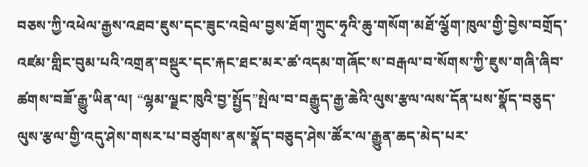བཅས་ཀྱི་འཕེལ་རྒྱས་འཐབ་ཇུས་དང་ཟུང་འབྲེལ་བྱས་ཐོག་ཀྲུང་ཧྭའི་ཆུ་གསོག་མཐོ་ལྕོག་ཁུལ་གྱི་བྱེས་བགྲོད་འཛམ་གླིང་བུམ་པའི་འགྲན་བསྡུར་དང་རྐང་ཐང་མར་ཚ་འདམ་གཞོང་ས་བརྒལ་བ་སོགས་ཀྱི་ཇུས་གཞི་ཞིབ་ཚགས་བཟོ་རྒྱུ་ཡིན་ལ། “ལྷམ་ལྗང་ཁུའི་བྱ་སྤྱོད”སྤེལ་བ་བརྒྱུད་རྒྱ་ཆེའི་ལུས་རྩལ་ལས་དོན་པས་སྣོད་བཅུད་ལུས་རྩལ་གྱི་འདུ་ཤེས་གསར་པ་བཙུགས་ནས་སྣོད་བཅུད་ཤེས་ཚོར་ལ་རྒྱུན་ཆད་མེད་པར་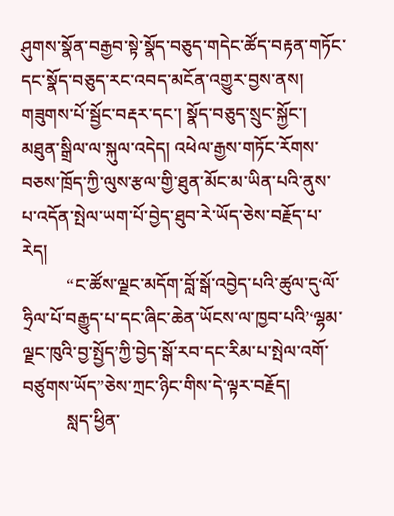ཤུགས་སྣོན་བརྒྱབ་སྟེ་སྣོད་བཅུད་གདེང་ཚོད་བརྟན་གཏོང་དང་སྣོད་བཅུད་རང་འབད་མངོན་འགྱུར་བྱས་ནས། གཟུགས་པོ་སྦྱོང་བརྡར་དང་། སྣོད་བཅུད་སྲུང་སྐྱོང་། མཐུན་སྒྲིལ་ལ་སྐུལ་འདེད། འཕེལ་རྒྱས་གཏོང་རོགས་བཅས་ཁྲོད་ཀྱི་ལུས་རྩལ་གྱི་ཐུན་མོང་མ་ཡིན་པའི་ནུས་པ་འདོན་སྤེལ་ཡག་པོ་བྱེད་ཐུབ་རེ་ཡོད་ཅེས་བརྗོད་པ་རེད།
          “ང་ཚོས་ལྗང་མདོག་བློ་སྒོ་འབྱེད་པའི་ཚུལ་དུ‘ལོ་ཧྲིལ་པོ་བརྒྱུད་པ་དང་ཞིང་ཆེན་ཡོངས་ལ་ཁྱབ་པའི’‘ལྷམ་ལྗང་ཁུའི་བྱ་སྤྱོད’ཀྱི་བྱེད་སྒོ་རབ་དང་རིམ་པ་སྤེལ་འགོ་བཙུགས་ཡོད”ཅེས་ཀྲང་ཉིང་གིས་དེ་ལྟར་བརྗོད།
          སླད་ཕྱིན་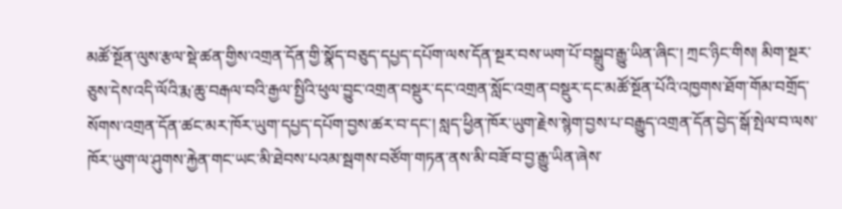མཚོ་སྔོན་ལུས་རྩལ་སྡེ་ཚན་གྱིས་འགྲན་དོན་གྱི་སྣོད་བཅུད་དཔྱད་དཔོག་ལས་དོན་སྔར་བས་ཡག་པོ་བསྒྲུབ་རྒྱུ་ཡིན་ཞིང་། ཀྲང་ཉིང་གིས། མིག་སྔར་ཅུས་དེས་འདི་ལོའི་རྨ་ཆུ་བརྒལ་བའི་རྒྱལ་སྤྱིའི་ཕུལ་བྱུང་འགྲན་བསྡུར་དང་འགྲན་སློང་འགྲན་བསྡུར་དང་མཚོ་སྔོན་པོའི་འཁྱགས་ཐོག་གོམ་བགྲོད་སོགས་འགྲན་དོན་ཚང་མར་ཁོར་ཡུག་དཔྱད་དཔོག་བྱས་ཚར་བ་དང་། སླད་ཕྱིན་ཁོར་ཡུག་རྗེས་སྙེག་བྱས་པ་བརྒྱུད་འགྲན་དོན་བྱེད་སྒོ་སྤེལ་བ་ལས་ཁོར་ཡུག་ལ་ཤུགས་རྐྱེན་གང་ཡང་མི་ཐེབས་པའམ་སྦགས་བཙོག་གཏན་ནས་མི་བཟོ་བ་བྱ་རྒྱུ་ཡིན་ཞེས་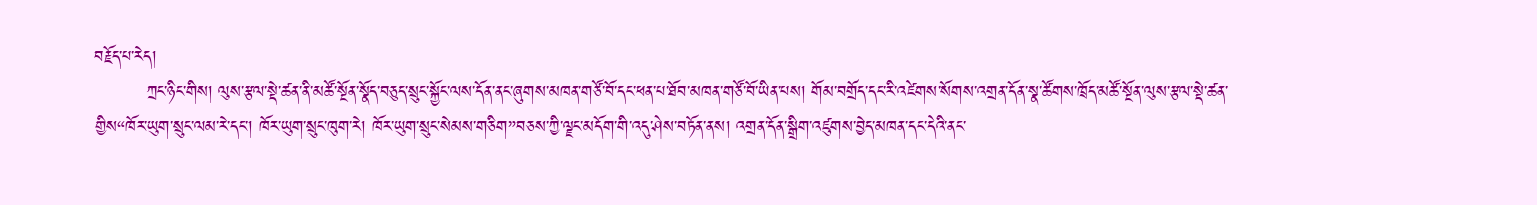བརྗོད་པ་རེད།
         ཀྲང་ཉིང་གིས། ལུས་རྩལ་སྡེ་ཚན་ནི་མཚོ་སྔོན་སྣོད་བཅུད་སྲུང་སྐྱོང་ལས་དོན་ནང་ཞུགས་མཁན་གཙོ་བོ་དང་ཕན་པ་ཐོབ་མཁན་གཙོ་བོ་ཡིན་པས། གོམ་བགྲོད་དང་རི་འཛེགས་སོགས་འགྲན་དོན་སྣ་ཚོགས་ཁྲོད་མཚོ་སྔོན་ལུས་རྩལ་སྡེ་ཚན་གྱིས“ཁོར་ཡུག་སྲུང་ལམ་རེ་དང་། ཁོར་ཡུག་སྲུང་ཁུག་རེ། ཁོར་ཡུག་སྲུང་སེམས་གཅིག”བཅས་ཀྱི་ལྗང་མདོག་གི་འདུ་ཤེས་བཏོན་ནས། འགྲན་དོན་སྒྲིག་འཛུགས་བྱེད་མཁན་དང་དེའི་ནང་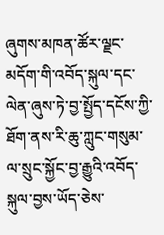ཞུགས་མཁན་ཚོར་ལྗང་མདོག་གི་འབོད་སྐུལ་དང་ལེན་ཞུས་ཏེ་བྱ་སྤྱོད་དངོས་ཀྱི་ཐོག་ནས་རི་ཆུ་ཀླུང་གསུམ་ལ་སྲུང་སྐྱོང་བྱ་རྒྱུའི་འབོད་སྐུལ་བྱས་ཡོད་ཅེས་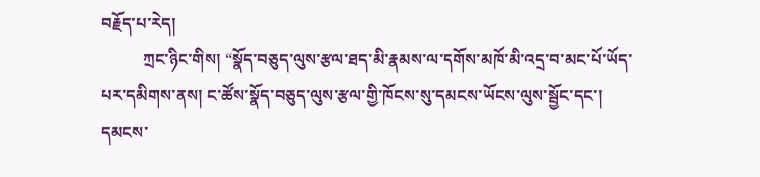བརྗོད་པ་རེད།
          ཀྲང་ཉིང་གིས། “སྣོད་བཅུད་ལུས་རྩལ་ཐད་མི་རྣམས་ལ་དགོས་མཁོ་མི་འདྲ་བ་མང་པོ་ཡོད་པར་དམིགས་ནས། ང་ཚོས་སྣོད་བཅུད་ལུས་རྩལ་གྱི་ཁོངས་སུ་དམངས་ཡོངས་ལུས་སྦྱོང་དང་། དམངས་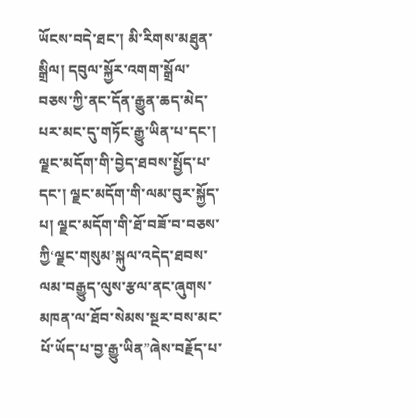ཡོངས་བདེ་ཐང་། མི་རིགས་མཐུན་སྒྲིལ། དབུལ་སྐྱོར་འགག་སྒྲོལ་བཅས་ཀྱི་ནང་དོན་རྒྱུན་ཆད་མེད་པར་མང་དུ་གཏོང་རྒྱུ་ཡིན་པ་དང་། ལྗང་མདོག་གི་བྱེད་ཐབས་སྤྱོད་པ་དང་། ལྗང་མདོག་གི་ལམ་བུར་སྐྱོད་པ། ལྗང་མདོག་གི་ཐོ་བཟོ་བ་བཅས་ཀྱི‘ལྗང་གསུམ’སྐུལ་འདེད་ཐབས་ལམ་བརྒྱུད་ལུས་རྩལ་ནང་ཞུགས་མཁན་ལ་ཐོབ་སེམས་སྔར་བས་མང་པོ་ཡོད་པ་བྱ་རྒྱུ་ཡིན”ཞེས་བརྗོད་པ་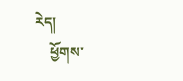རེད།
    ཕྱོགས་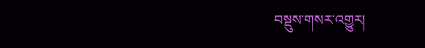བསྡུས་གསར་འགྱུར།